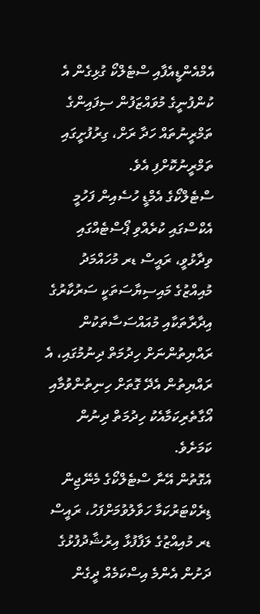އެމްއެންޑީއެފާއި ސްޓެލްކޯ ގުޅިގެން އެ ކުންފުނީގެ މުވައްޒަފުން ސިފައިންގެ ތަމްރީނުތައް ހަދާ ރަށް، ގިރުފުށީގައި ތަމްރީނުކޮށްފި އެވެ.
ސްޓެލްކޯގެ އެމްޑީ ހުސެއިން ފަހުމީ އެކްސްގައި ކުރެއްވި ޕޯސްޓެއްގައި ވިދާޅުވީ، ރައީސް ޑރ މުހައްމަދު މުއިއްޒުގެ މައިސިޔާސަތަކީ ސަރުކާރުގެ އިދާރާތަކާއި މުއައްސަސާތަކުން ރައްޔިތުންނަށް ހިދުމަތް ދިނުމުގައި، އެ ރައްޔިތުން އެދޭ ގޮތަށް ހިނިތުންވުމާއި އޯގާތެރިކަމާއެކު ހިދުމަތް ދިނުން ކަމަށެވެ.
އެގޮތުން އޭނާ ސްޓެލްކޯގެ މެނޭޖިން ޑިރެކްޓަރުކަމާ ހަވާލުވުމަށްފަހު، ރައީސް ޑރ މުއިއްޒުގެ ލަފާފުޅާ އިރުޝާދުފުޅުގެ ދަށުން އެންމެ އިސްކަމެއް ދީގެން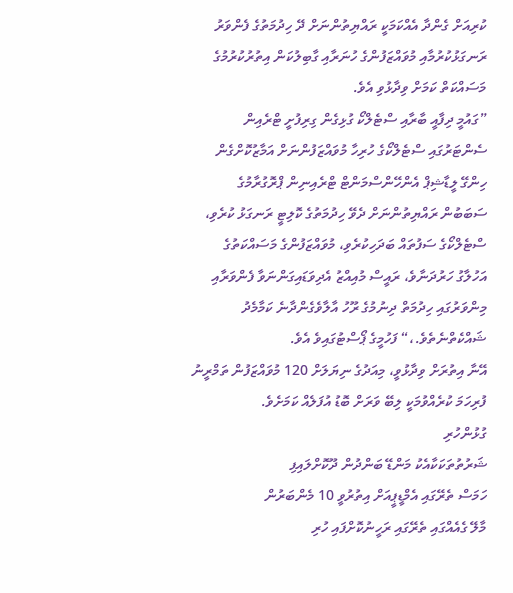ކުރިއަށް ގެންދާ އެއްކަމަކީ ރައްޔިތުންނަށް ދޭ ހިދުމަތުގެ ފެންވަރު ރަނގަޅުކުރުމާއި މުވައްޒަފުންގެ ހުނަރާއި ގާބިލުކަން އިތުރުކުރުމުގެ މަސައްކަތް ކަމަށް ވިދާޅުވި އެވެ.
”ގައުމީ ދިފާއީ ބާރާއި ސްޓެލްކޯ ގުޅިގެން ގިރިފުށީ ޓްރެއިން ސެންޓަރުގައި ސްޓެލްކޯގެ ހުރިހާ މުވައްޒަފުންނަށް އަމާޒުކޮށްގެން ހިންގޭ ލީޑާޝިޕް އެންހޭންސްމަންޓް ޓްރެއިނިން ޕްރޮގުރާމުގެ ސަބަބުން ރައްޔިތުންނަށް ދެވޭ ހިދުމަތުގެ ކޮލިޓީ ރަނގަޅު ކުރެވި، ސްޓެލްކޯގެ ސަފުތައް ބަދަހިކުރެވި، މުވައްޒަފުންގެ މަސައްކަތުގެ އަހުލާގު ހަރުދަނާވެ، ރައީސް މުއިއްޒު އެދިވަޑައިގަންނަވާ ފެންވަރާއި މިންވަރުގައި ހިދުމަތް ދިނުމުގެ ރޫހު އާލާވެގެންދާނެ ކަމާމެދު ޝައްކެތްނެތެވެ.،“ ފަހުމީގެ ޕޯސްޓުގައިވެ އެވެ.
އޭނާ އިތުރަށް ވިދާޅުވީ، މިއަދުގެ ނިޔަލަށް 120 މުވައްޒަފުން ތަމްރީނު ފުރިހަމަ ކުރެއްވުމަކީ ލިބޭ ވަރަށް ބޮޑު އުފަލެއް ކަމަށެވެ.
ގުޅުންހުރި
ޝަރުތުތަކަކާއެކު މަންޑޭ ބަންދުން ދޫކޮށްލައިފި
ހަމަސް ތެރޭގައި އެމްޑީޕީއަށް އިތުރުވީ 10 މެންބަރުން
މާލޭ ގެއެއްގައި ތެރޭގައި ރަހީނުކޮށްފައި ހުރި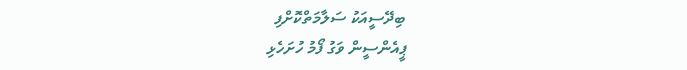ބިދޭސީއަކު ސަލާމަތްކޮށްފި
ޕީއެންސީން ވަގު ފޯމު ހުށަހެޅި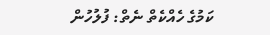ކަމުގެ ހެއްކެތް ނެތް: ފުލުހުން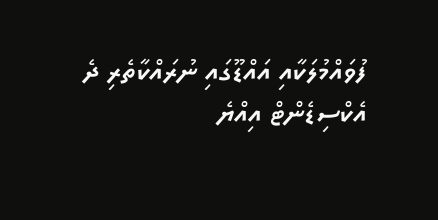ފުވައްމުލަކާއި އައްޑޫގައި ނުރައްކާތެރި ދެ އެކްސިޑެންޓް އިއްޔެ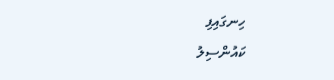ހިނގައިފި
ކައުންސިލު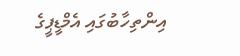އިންތިހާބުގައި އެމްޑީޕީގެ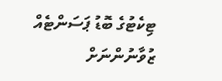ޓިކެޓުގެ ބޮޑު ޕަސަންޓެއް ޒުވާނުންނަށް